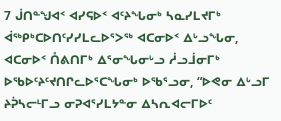7 ᒎᑎᓐᖑᐊᑉ ᐊᓯᕋᐅᑉ ᐊᑦᔨᖓᓂᒃ ᓴᓇᓯᒪᔪᒥᒃ ᐋᖅᑭᒃᑕᐅᑎᑦᓯᓯᒪᓚᐅᕐᐳᖅ ᐊᑕᓂᐅᑉ ᐃᒡᓗᖓᓂ, ᐊᑕᓂᐅᑉ ᑍᕕᑎᒥᒃ ᐃᕐᓂᖓᓂᒡᓗ ᓲᓗᒨᓂᒥᒃ ᐅᖃᐅᑦᔨᑦᔪᑎᒋᓚᐅᕐᑕᖓᓂᒃ ᐅᖃᕐᓗᓂ, “ᐅᕙᓂ ᐃᒡᓗᒥ ᔨᕉᓴᓕᒻᒥᓗ ᓂᕈᐊᕐᓯᒪᔭᓐᓂ ᐃᓴᕆᐊᓕᒥᐅᑦ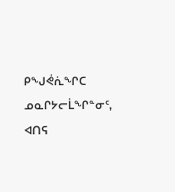ᑭᖑᕚᕇᖏᑕ ᓄᓇᒋᔭᓕᒫᖏᓐᓂᑦ, ᐊᑎᕋ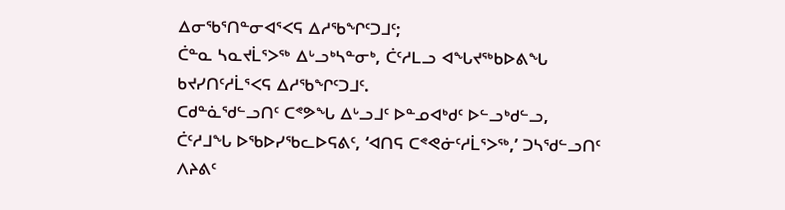ᐃᓂᖃᕐᑎᓐᓂᐊᕐᐸᕋ ᐃᓱᖃᖏᑦᑐᒧᑦ;
ᑖᓐᓇ ᓴᓇᔪᒫᕐᐳᖅ ᐃᒡᓗᒃᓴᓐᓂᒃ, ᑖᑦᓱᒪᓗ ᐊᖓᔪᖅᑲᐅᕕᖓ ᑲᔪᓯᑎᑦᓱᒫᕐᐸᕋ ᐃᓱᖃᖏᑦᑐᒧᑦ.
ᑕᑯᓐᓈᖁᓪᓗᑎᑦ ᑕᕝᕗᖓ ᐃᒡᓗᒧᑦ ᐅᓐᓄᐊᒃᑯᑦ ᐅᓪᓗᒃᑯᓪᓗ, ᑖᑦᓱᒧᖓ ᐅᖃᐅᓯᖃᓚᐅᕋᕕᑦ, ‘ᐊᑎᕋ ᑕᕝᕙᓃᑦᓱᒫᕐᐳᖅ,’ ᑐᓴᖁᓪᓗᑎᑦ ᐱᔨᕕᑦ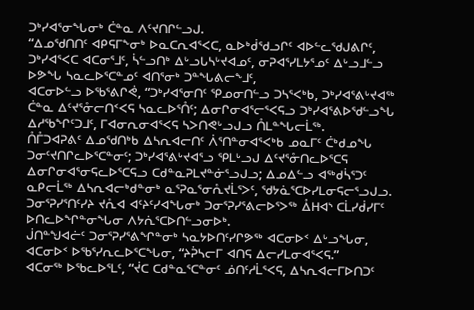ᑐᒃᓯᐊᕐᓂᖓᓂᒃ ᑖᓐᓇ ᐱᑦᔪᑎᒋᓪᓗᒍ.
“ᐃᓄᖁᑎᑎᑦ ᐊᑭᕋᒥᖕᓂᒃ ᐅᓇᑕᕆᐊᕐᐸᑕ, ᓇᐅᒃᑰᖁᓗᒋᑦ ᐊᐅᓪᓚᖁᒍᕕᒋᑦ, ᑐᒃᓯᐊᕐᐸᑕ ᐊᑕᓂᕐᒧᑦ, ᓵᓪᓗᑎᒃ ᐃᒡᓗᒐᓴᒡᔪᐊᓄᑦ, ᓂᕈᐊᕐᓯᒪᔭᕐᓄᑦ ᐃᒡᓗᒧᓪᓗ ᐅᕗᖓ ᓴᓇᓚᐅᕐᑕᓐᓄᑦ ᐊᑎᕐᓂᒃ ᑐᓐᖓᕕᓕᖕᒧᑦ,
ᐊᑕᓂᐅᓪᓗ ᐅᖃᕐᕕᒋᕚ, “ᑐᒃᓯᐊᕐᓂᑎᑦ ᕿᓄᓂᑎᓪᓗ ᑐᓴᕐᐸᒃᑲ, ᑐᒃᓯᐊᕐᕕᒡᔪᐊᖅ ᑖᓐᓇ ᐃᑦᔪᕐᓁᓕᑎᑉᐸᕋ ᓴᓇᓚᐅᕐᑍᑦ; ᐃᓂᒋᓂᐊᕐᓕᕐᐸᕋᓗ ᑐᒃᓯᐊᕐᕕᐅᖁᓪᓗᖓ ᐃᓱᖃᖏᑦᑐᒧᑦ, ᒥᐊᓂᕆᓂᐊᕐᐸᕋ ᓴᐳᑎᕙᒡᓗᒍᓗ ᑍᒪᓐᖓᓕᒫᖅ.
ᑍᒤᑐᐊᕈᕕᑦ ᐃᓄᖁᑎᒃᑲ ᐃᓴᕆᐊᓕᑎᑦ ᐲᕐᑎᓐᓂᐊᕐᐸᒃᑲ ᓄᓇᒥᑦ ᑖᒃᑯᓄᖓ ᑐᓂᑦᔪᑎᒋᓚᐅᕐᑕᓐᓂᑦ; ᑐᒃᓯᐊᕐᕕᒡᔪᐊᕐᓗ ᕿᒪᒡᓗᒍ ᐃᑦᔪᕐᓁᑎᓚᐅᕐᑕᕋ ᐃᓂᒋᓂᐊᕐᓂᕋᓚᐅᕐᑕᕋᓗ ᑕᑯᓐᓇᕈᒪᔪᓐᓃᕐᓗᒍᓗ; ᐃᓄᐃᓪᓗ ᐊᖅᑯᓵᕐᑐᑦ ᓇᑭᓕᒫᖅ ᐃᓴᕆᐊᓕᒃᑯᓐᓂᒃ ᓇᕐᕈᓇᕐᓂᕅᔪᒫᕐᐳᑦ, ᖁᔭᓈᕐᑕᐅᓯᒪᓂᕋᓕᕐᓗᒍᓗ.
ᑐᓂᕐᕈᓯᕐᑎᑦᓯᔨ ᔪᕅᐊ ᐊᑦᔨᑦᓯᐊᖓᓂᒃ ᑐᓂᕐᕈᓯᕐᕕᓕᐅᕐᐳᖅ ᐂᕼᐊᔅ ᑕᒫᓯᑰᓯᒥᑦ ᐅᑎᓚᐅᖏᓐᓂᖓᓂ ᐱᔭᕇᕐᑕᐅᑎᓪᓗᓂᐅᒃ.
ᒎᑎᓐᖑᐊᓖᑦ ᑐᓂᕐᕈᓯᕐᕕᖏᓐᓂᒃ ᓴᓇᔭᐅᑎᑦᓯᒋᕗᖅ ᐊᑕᓂᐅᑉ ᐃᒡᓗᖓᓂ, ᐊᑕᓂᐅᑉ ᐅᖃᕐᓯᕆᓚᐅᕐᑕᖓᓂ, “ᔨᕉᓴᓕᒥ ᐊᑎᕋ ᐃᓕᓯᒪᓂᐊᕐᐸᕋ.”
ᐊᑕᓂᖅ ᐅᖃᓚᐅᕐᒪᑦ, “ᔫᑕ ᑕᑯᓐᓇᕐᑕᓐᓂᑦ ᓅᑎᑦᓱᒫᕐᐸᕋ, ᐃᓴᕆᐊᓕᒥᐅᑎᑐᑦ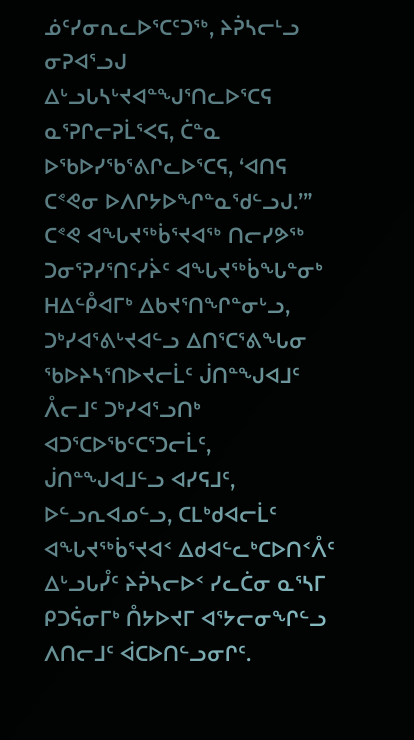ᓅᑦᓯᓂᕆᓚᐅᕐᑕᑦᑐᖅ, ᔨᕉᓴᓕᒻᓗ ᓂᕈᐊᕐᓗᒍ ᐃᒡᓗᒐᓴᒡᔪᐊᓐᖑᕐᑎᓚᐅᕐᑕᕋ ᓇᕐᕈᒋᓕᕈᒫᕐᐸᕋ, ᑖᓐᓇ ᐅᖃᐅᓯᖃᕐᕕᒋᓚᐅᕐᑕᕋ, ‘ᐊᑎᕋ ᑕᕝᕙᓂ ᐅᐱᒋᔭᐅᖏᓐᓇᖁᓪᓗᒍ.’”
ᑕᕝᕙ ᐊᖓᔪᖅᑳᕐᔪᐊᖅ ᑎᓕᓯᕗᖅ ᑐᓂᕐᕈᓯᕐᑎᑦᓯᔩᑦ ᐊᖓᔪᖅᑳᖓᓐᓂᒃ ᕼᐃᓪᑬᐊᒥᒃ ᐃᑲᔪᕐᑎᖏᓐᓂᒡᓗ, ᑐᒃᓯᐊᕐᕕᒡᔪᐊᓪᓗ ᐃᑎᕐᑕᕐᕕᖓᓂ ᖃᐅᔨᓴᕐᑎᐅᔪᓕᒫᑦ ᒎᑎᓐᖑᐊᒧᑦ ᐰᓕᒧᑦ ᑐᒃᓯᐊᕐᓗᑎᒃ ᐊᑐᕐᑕᐅᖃᑦᑕᕐᑐᓕᒫᑦ, ᒎᑎᓐᖑᐊᒧᓪᓗ ᐊᓯᕋᒧᑦ, ᐅᓪᓗᕆᐊᓄᓪᓗ, ᑕᒪᒃᑯᐊᓕᒫᑦ ᐊᖓᔪᖅᑳᕐᔪᐊᑉ ᐃᑯᐊᓪᓚᒃᑕᐅᑎᑉᐰᑦ ᐃᒡᓗᒐᓮᑦ ᔨᕉᓴᓕᐅᑉ ᓯᓚᑖᓂ ᓇᕐᓴᒥ ᑭᑐᕌᓂᒥᒃ ᑍᔭᐅᔪᒥ ᐊᕐᔭᓕᓂᖏᓪᓗ ᐱᑎᓕᒧᑦ ᐋᑕᐅᑎᓪᓗᓂᒋᑦ.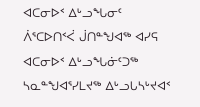ᐊᑕᓂᐅᑉ ᐃᒡᓗᖓᓂᑦ ᐲᕐᑕᐅᑎᑉᐹ ᒎᑎᓐᖑᐊᖅ ᐊᓯᕋ ᐊᑕᓂᐅᑉ ᐃᒡᓗᖓᓃᑦᑐᖅ ᓴᓇᓐᖑᐊᕐᓯᒪᔪᖅ ᐃᒡᓗᒐᓴᒡᔪᐊᑉ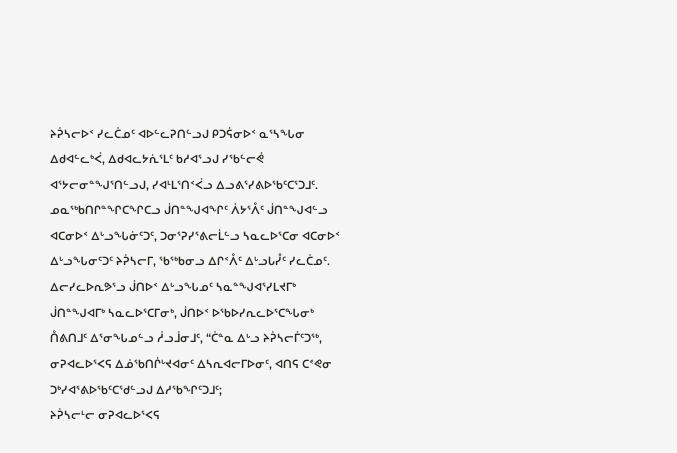ᔨᕉᓴᓕᐅᑉ ᓯᓚᑖᓄᑦ ᐊᐅᓪᓚᕈᑎᓪᓗᒍ ᑭᑐᕌᓂᐅᑉ ᓇᕐᓴᖓᓂ ᐃᑯᐊᓪᓚᒃᐹ, ᐃᑯᐊᓚᔭᕇᕐᒪᑦ ᑲᓱᐊᕐᓗᒍ ᓯᖃᓪᓕᕚ ᐊᕐᔭᓕᓂᓐᖑᕐᑎᓪᓗᒍ, ᓯᐊᒻᒪᕐᑎᑉᐹᓗ ᐃᓗᕕᕐᓯᕕᐅᖃᑦᑕᕐᑐᒧᑦ.
ᓄᓇᖅᑲᑎᒋᓐᖏᑕᖏᑕᓗ ᒎᑎᓐᖑᐊᖏᑦ ᐲᔭᕐᐰᑦ ᒎᑎᓐᖑᐊᓪᓗ ᐊᑕᓂᐅᑉ ᐃᒡᓗᖓᓃᑦᑐᑦ, ᑐᓂᕐᕈᓯᕐᕕᓕᒫᓪᓗ ᓴᓇᓚᐅᕐᑕᓂ ᐊᑕᓂᐅᑉ ᐃᒡᓗᖓᓂᑦᑐᑦ ᔨᕉᓴᓕᒥ, ᖃᖅᑲᓂᓗ ᐃᒋᑉᐰᑦ ᐃᒡᓗᒐᓮᑦ ᓯᓚᑖᓄᑦ.
ᐃᓕᓯᓚᐅᕆᕗᕐᓗ ᒎᑎᐅᑉ ᐃᒡᓗᖓᓄᑦ ᓴᓇᓐᖑᐊᕐᓯᒪᔪᒥᒃ ᒎᑎᓐᖑᐊᒥᒃ ᓴᓇᓚᐅᕐᑕᒥᓂᒃ, ᒎᑎᐅᑉ ᐅᖃᐅᓯᕆᓚᐅᕐᑕᖓᓂᒃ ᑍᕕᑎᒧᑦ ᐃᕐᓂᖓᓄᓪᓗ ᓲᓗᒨᓂᒧᑦ, “ᑖᓐᓇ ᐃᒡᓗ ᔨᕉᓴᓕᒦᑦᑐᖅ, ᓂᕈᐊᓚᐅᕐᐸᕋ ᐃᓅᖃᑎᒌᒡᔪᐊᓂᑦ ᐃᓴᕆᐊᓕᒥᐅᓂᑦ, ᐊᑎᕋ ᑕᕝᕙᓂ ᑐᒃᓯᐊᕐᕕᐅᖃᑦᑕᖁᓪᓗᒍ ᐃᓱᖃᖏᑦᑐᒧᑦ;
ᔨᕉᓴᓕᒻᓕ ᓂᕈᐊᓚᐅᕐᐸᕋ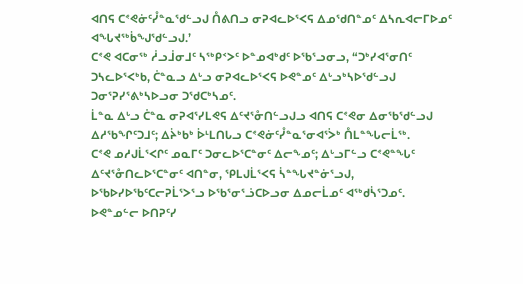ᐊᑎᕋ ᑕᕝᕙᓃᑦᓮᓐᓇᖁᓪᓗᒍ ᑍᕕᑎᓗ ᓂᕈᐊᓚᐅᕐᐸᕋ ᐃᓄᖁᑎᓐᓄᑦ ᐃᓴᕆᐊᓕᒥᐅᓄᑦ ᐊᖓᔪᖅᑳᖑᖁᓪᓗᒍ.’
ᑕᕝᕙ ᐊᑕᓂᖅ ᓲᓗᒨᓂᒧᑦ ᓴᖅᑭᑉᐳᑦ ᐅᓐᓄᐊᒃᑯᑦ ᐅᖃᕐᓗᓂᓗ, “ᑐᒃᓯᐊᕐᓂᑎᑦ ᑐᓴᓚᐅᕐᐸᒃᑲ, ᑖᓐᓇᓗ ᐃᒡᓗ ᓂᕈᐊᓚᐅᕐᐸᕋ ᐅᕙᓐᓄᑦ ᐃᒡᓗᒃᓴᐅᖁᓪᓗᒍ ᑐᓂᕐᕈᓯᕐᕕᒃᓴᐅᓗᓂ ᑐᖁᑕᒃᓴᓄᑦ.
ᒫᓐᓇ ᐃᒡᓗ ᑖᓐᓇ ᓂᕈᐊᕐᓯᒪᕙᕋ ᐃᑦᔪᕐᓁᑎᓪᓗᒍᓗ ᐊᑎᕋ ᑕᕝᕙᓂ ᐃᓂᖃᖁᓪᓗᒍ ᐃᓱᖃᖏᑦᑐᒧᑦ; ᐃᔩᒃᑲᒃ ᐆᒻᒪᑎᒐᓗ ᑕᕝᕙᓃᑦᓮᓐᓇᕐᓂᐊᕐᐴᒃ ᑍᒪᓐᖓᓕᒫᖅ.
ᑕᕝᕙ ᓄᓱᒍᒫᕐᐸᒋᑦ ᓄᓇᒥᑦ ᑐᓂᓚᐅᕐᑕᓐᓂᑦ ᐃᓕᖕᓄᑦ; ᐃᒡᓗᒥᓪᓗ ᑕᕝᕙᓐᖓᑦ ᐃᑦᔪᕐᓁᑎᓚᐅᕐᑕᓐᓂᑦ ᐊᑎᓐᓂ, ᕿᒪᒍᒫᕐᐸᕋ ᓵᓐᖓᔪᓐᓃᕐᓗᒍ, ᐅᖃᐅᓯᐅᖃᑦᑕᓕᕈᒫᕐᐳᕐᓗ ᐅᖃᕐᓂᕐᓘᑕᐅᓗᓂ ᐃᓄᓕᒫᓄᑦ ᐊᖅᑯᓵᕐᑐᓄᑦ.
ᐅᕙᓐᓄᓪᓕ ᐅᑎᕈᑦᓯ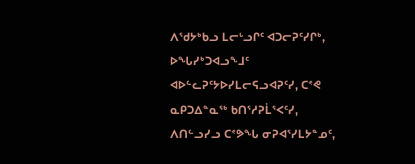ᐱᖁᔭᒃᑲᓗ ᒪᓕᒡᓗᒋᑦ ᐊᑐᓕᕈᑦᓯᒋᒃ, ᐅᖓᓯᒃᑐᐊᓗᖕᒧᑦ ᐊᐅᓪᓚᕈᑦᔭᐅᓯᒪᓕᕋᓗᐊᕈᑦᓯ, ᑕᕝᕙ ᓇᑭᑐᐃᓐᓇᖅ ᑲᑎᕐᓱᕈᒫᕐᐸᑦᓯ, ᐱᑎᓪᓗᓯᓗ ᑕᕝᕗᖓ ᓂᕈᐊᕐᓯᒪᔭᓐᓄᑦ,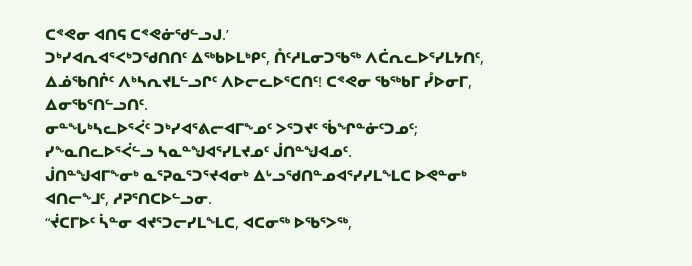ᑕᕝᕙᓂ ᐊᑎᕋ ᑕᕝᕙᓃᖁᓪᓗᒍ.’
ᑐᒃᓯᐊᕆᐊᕐᐸᒃᑐᖁᑎᑎᑦ ᐃᖅᑲᐅᒪᒃᑭᑦ, ᑍᑦᓱᒪᓂᑐᖃᖅ ᐱᑖᕆᓚᐅᕐᓯᒪᔭᑎᑦ, ᐃᓅᖃᑎᒌᑦ ᐱᒃᓴᕆᔪᒪᓪᓗᒋᑦ ᐱᐅᓕᓚᐅᕐᑕᑎᑦ! ᑕᕝᕙᓂ ᖃᖅᑲᒥ ᓮᐅᓂᒥ, ᐃᓂᖃᕐᑎᓪᓗᑎᑦ.
ᓂᓐᖓᒃᓴᓚᐅᕐᐹᑦ ᑐᒃᓯᐊᕐᕕᓕᐊᒥᖕᓄᑦ ᐳᕐᑐᔪᑦ ᖄᖏᓐᓃᑦᑐᓄᑦ; ᓯᖕᓇᑎᓚᐅᕐᐹᓪᓗ ᓴᓇᓐᖑᐊᕐᓯᒪᔪᓄᑦ ᒎᑎᓐᖑᐊᓄᑦ.
ᒎᑎᓐᖑᐊᒥᖕᓂᒃ ᓇᕐᕈᓇᕐᑐᕐᔪᐊᓂᒃ ᐃᒡᓗᖁᑎᓐᓄᐊᕐᓯᓯᒪᖕᒪᑕ ᐅᕙᓐᓂᒃ ᐊᑎᓕᖕᒧᑦ, ᓱᕈᕐᑎᑕᐅᓪᓗᓂ.
“ᔫᑕᒥᐅᑦ ᓵᓐᓂ ᐊᔪᕐᑐᓕᓯᒪᖕᒪᑕ, ᐊᑕᓂᖅ ᐅᖃᕐᐳᖅ,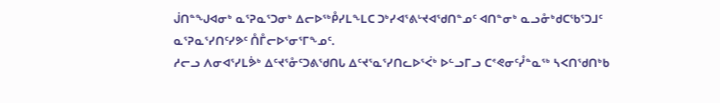ᒎᑎᓐᖑᐊᓂᒃ ᓇᕐᕈᓇᕐᑐᓂᒃ ᐃᓕᐅᖅᑬᓯᒪᖕᒪᑕ ᑐᒃᓯᐊᕐᕕᒡᔪᐊᖁᑎᓐᓄᑦ ᐊᑎᓐᓂᒃ ᓇᓗᓁᒃᑯᑕᖃᕐᑐᒧᑦ ᓇᕐᕈᓇᕐᓯᑎᑦᓯᕗᑦ ᑍᒤᓕᐅᕐᓂᕐᒥᖕᓄᑦ.
ᓱᓕᓗ ᐱᓂᐊᕐᓯᒪᕘᒃ ᐃᑦᔪᕐᓁᑦᑐᕕᖁᑎᒐ ᐃᑦᔪᕐᓇᕐᓯᑎᓚᐅᕐᐹᒃ ᐅᓪᓗᒥᓗ ᑕᕝᕙᓂᑦᓮᓐᓇᖅ ᓴᐸᑎᖁᑎᒃᑲ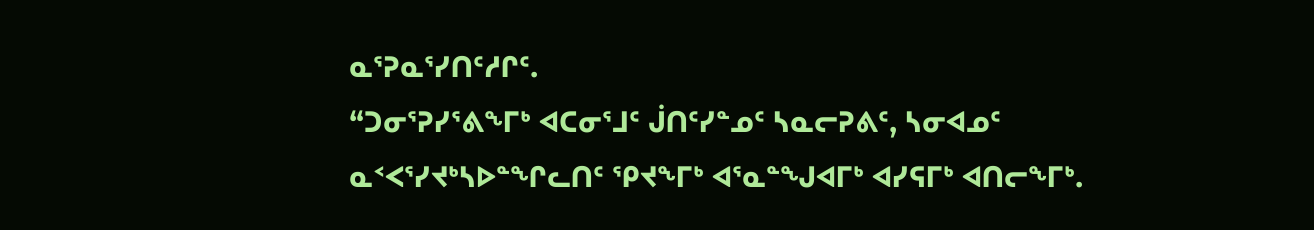ᓇᕐᕈᓇᕐᓯᑎᑦᓱᒋᑦ.
“ᑐᓂᕐᕈᓯᕐᕕᖕᒥᒃ ᐊᑕᓂᕐᒧᑦ ᒎᑎᑦᓯᓐᓄᑦ ᓴᓇᓕᕈᕕᑦ, ᓴᓂᐊᓄᑦ ᓇᑉᐸᕐᓯᔪᒃᓴᐅᓐᖏᓚᑎᑦ ᕿᔪᖕᒥᒃ ᐊᕐᓇᓐᖑᐊᒥᒃ ᐊᓯᕋᒥᒃ ᐊᑎᓕᖕᒥᒃ.